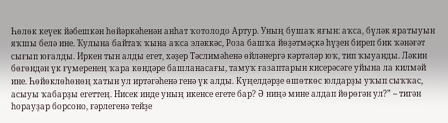Һөлөк кеүек йәбешкән һөйәркәһенән анһат ҡотолодо Артур. Уның бушаҡ яғын: аҡса, бүләк яратыуын яҡшы белә ине. Ҡулына байтаҡ ҡына аҡса эләккәс, Роза башҡа йөҙәтмәҫкә һүҙен биреп бик ҡәнәғәт сығып юғалды. Иркен тын алды егет, хәҙер Тәслимәһенә өйләнергә кәртәләр юҡ, тип ҡыуанды. Ләкин бөгөндән үк ғүмеренең ҡара көндәре башланасағы, тамуҡ ғазаптарын кисерәсәге уйына ла килмәй ине. Һөйөклөһөнөң хатын ул иртәгәһенә генә үк алды. Күңелдәрҙе өшөткөс юлдарҙы уҡып сыҡҡас, асыуы ҡабарҙы егеттең. Нисек инде уның икенсе егете бар? Ә ниңә мине алдап йөрөгән ул?” – тигән һорауҙар борсоно, ғәрлегенә тейҙе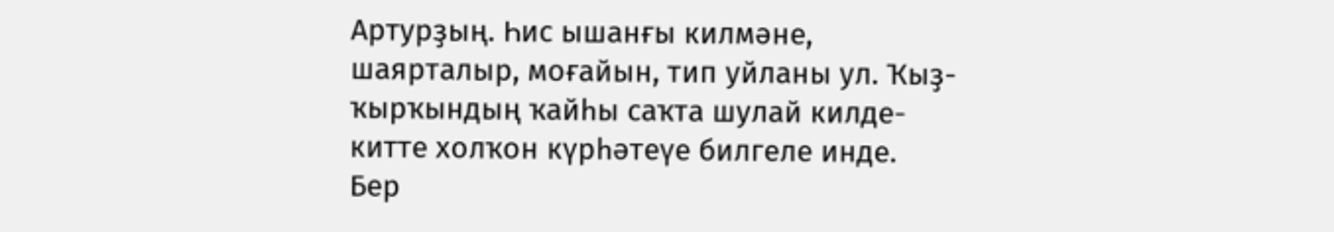Артурҙың. Һис ышанғы килмәне, шаярталыр, моғайын, тип уйланы ул. Ҡыҙ-ҡырҡындың ҡайһы саҡта шулай килде-китте холҡон күрһәтеүе билгеле инде.
Бер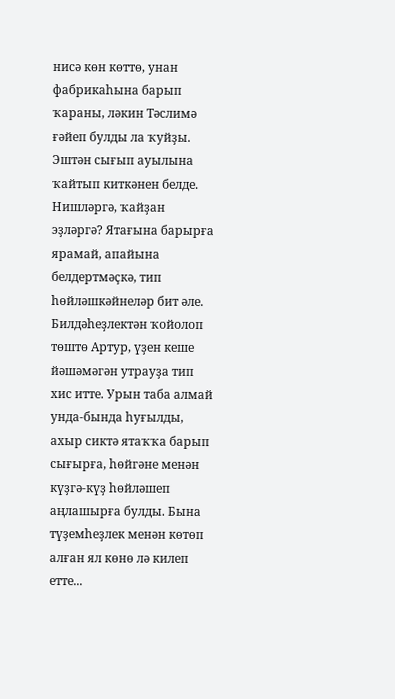нисә көн көттө, унан фабрикаһына барып ҡараны, ләкин Тәслимә ғәйеп булды ла ҡуйҙы. Эштән сығып ауылына ҡайтып киткәнен белде. Нишләргә, ҡайҙан эҙләргә? Ятағына барырға ярамай, апайына белдертмәҫкә, тип һөйләшкәйнеләр бит әле. Билдәһеҙлектән ҡойолоп төштө Артур, үҙен кеше йәшәмәгән утрауҙа тип хис итте. Урын таба алмай унда-бында һуғылды, ахыр сиктә ятаҡҡа барып сығырға, һөйгәне менән күҙгә-күҙ һөйләшеп аңлашырға булды. Бына түҙемһеҙлек менән көтөп алған ял көнө лә килеп етте...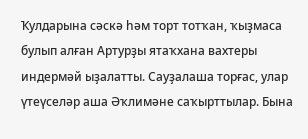Ҡулдарына сәскә һәм торт тотҡан, ҡыҙмаса булып алған Артурҙы ятаҡхана вахтеры индермәй ыҙалатты. Сауҙалаша торғас, улар үтеүселәр аша Әҡлимәне саҡырттылар. Бына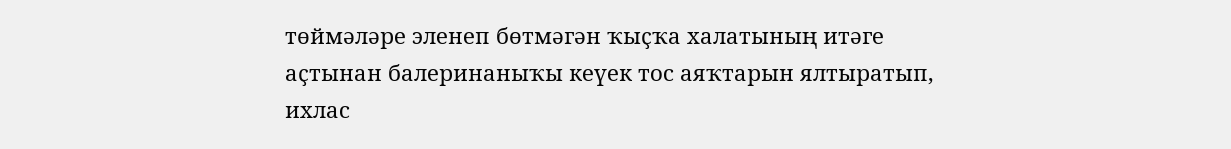төймәләре эленеп бөтмәгән ҡыҫҡа халатының итәге аҫтынан балеринаныҡы кеүек тос аяҡтарын ялтыратып, ихлас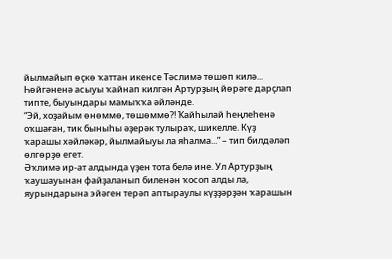йылмайып өҫкө ҡаттан икенсе Тәслимә төшөп килә... Һөйгәненә асыуы ҡайнап килгән Артурҙың йөрәге дарҫлап типте, быуындары мамыҡҡа әйләнде.
“Эй, хоҙайым өнөммө, төшөммө?! Ҡайһылай һеңлеһенә оҡшаған, тик быныһы әҙерәк тулыраҡ, шикелле. Күҙ ҡарашы хәйләкәр, йылмайыуы ла яһалма...” – тип билдәләп өлгөрҙө егет.
Әҡлимә ир-ат алдында үҙен тота белә ине. Ул Артурҙың ҡаушауынан файҙаланып биленән ҡосоп алды ла, яурындарына эйәген терәп аптыраулы күҙҙәрҙән ҡарашын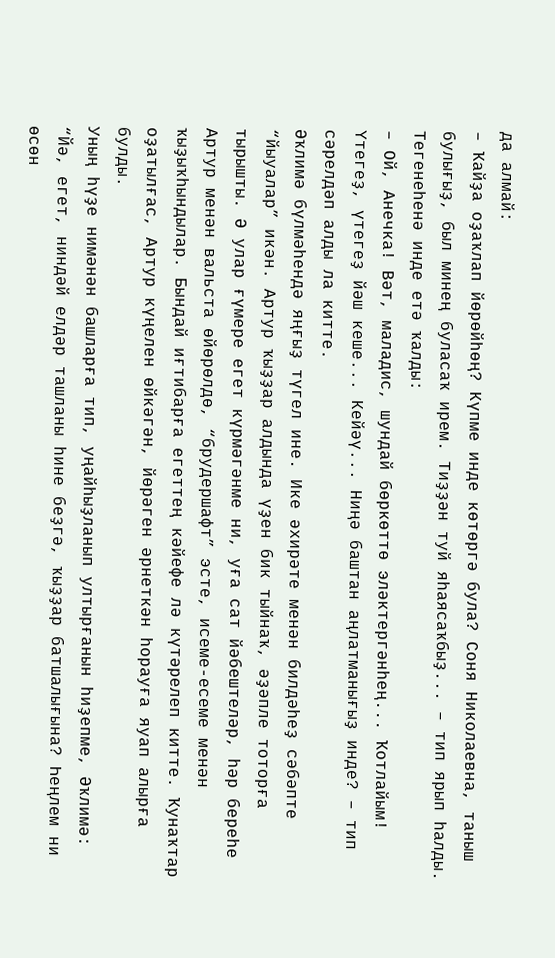да алмай:
– Ҡайҙа оҙаҡлап йөрөйһөң? Күпме инде көтөргә була? Соня Николаевна, таныш булығыҙ, был минең буласаҡ ирем. Тиҙҙән туй яһаясаҡбыҙ... – тип ярып һалды.
Тегенеһенә инде етә ҡалды:
– Ой, Анечка! Вәт, маладис, шундай бөркөттө эләктергәнһең... Ҡотлайым! Үтегеҙ, үтегеҙ йәш кеше... Кейәү... Ниңә баштан аңлатманығыҙ инде? – тип сәрелдәп алды ла китте.
Әҡлимә бүлмәһендә яңғыҙ түгел ине. Ике әхирәте менән билдәһеҙ сәбәпте “йыуалар” икән. Артур ҡыҙҙар алдында үҙен бик тыйнаҡ, әҙәпле тоторға тырышты. Ә улар ғүмере егет күрмәгәнме ни, уға сат йәбештеләр, һәр береһе Артур менән вальста өйөрөлдө, “брудершафт” эсте, исеме-есеме менән ҡыҙыҡһындылар. Бындай иғтибарға егеттең кәйефе лә күтәрелеп китте. Ҡунаҡтар оҙатылғас, Артур күңелен өйкәгән, йөрәген әрнеткән һорауға яуап алырға булды.
Уның һүҙе нимәнән башларға тип, уңайһыҙланып ултырғанын һиҙепме, Әҡлимә: “Йә, егет, ниндәй елдәр ташланы һине беҙгә, ҡыҙҙар батшалығына? Һеңлем ни өсөн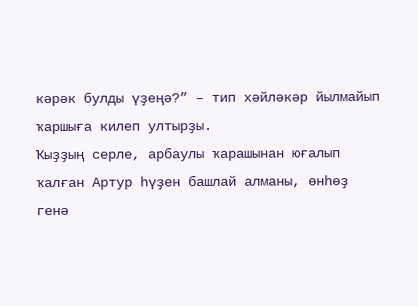кәрәк булды үҙеңә?” – тип хәйләкәр йылмайып ҡаршыға килеп ултырҙы.
Ҡыҙҙың серле, арбаулы ҡарашынан юғалып ҡалған Артур һүҙен башлай алманы, өнһөҙ генә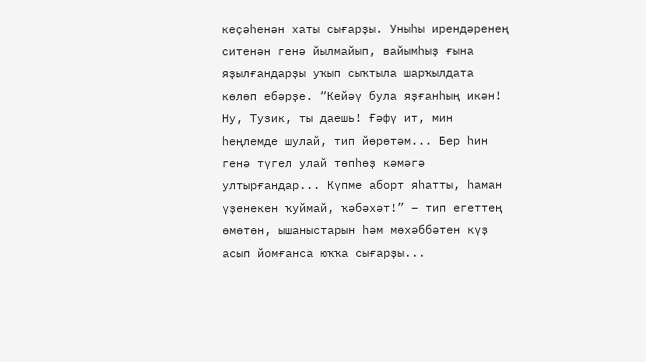кеҫәһенән хаты сығарҙы. Уныһы ирендәренең ситенән генә йылмайып, вайымһыҙ ғына яҙылғандарҙы уҡып сыҡтыла шарҡылдата көлөп ебәрҙе. “Кейәү була яҙғанһың икән! Ну, Тузик, ты даешь! Ғәфү ит, мин һеңлемде шулай, тип йөрөтәм... Бер һин генә түгел улай төпһөҙ кәмәгә ултырғандар... Күпме аборт яһатты, һаман үҙенекен ҡуймай, ҡәбәхәт!” – тип егеттең өмөтөн, ышаныстарын һәм мөхәббәтен күҙ асып йомғанса юҡҡа сығарҙы...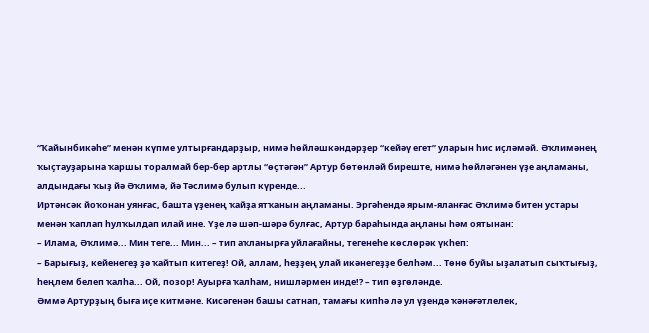“Ҡайынбикәһе” менән күпме ултырғандарҙыр, нимә һөйләшкәндәрҙер “кейәү егет” уларын һис иҫләмәй. Әҡлимәнең ҡыҫтауҙарына ҡаршы торалмай бер-бер артлы “өҫтәгән” Артур бөтөнләй биреште, нимә һөйләгәнен үҙе аңламаны, алдындағы ҡыҙ йә Әҡлимә, йә Тәслимә булып күренде...
Иртәнсәк йоҡонан уянғас, башта үҙенең ҡайҙа ятҡанын аңламаны. Эргәһендә ярым-яланғас Әҡлимә битен устары менән ҡаплап һулҡылдап илай ине. Үҙе лә шәп-шәрә булғас, Артур бараһында аңланы һәм оятынан:
– Илама, Әҡлимә... Мин теге... Мин... – тип аҡланырға уйлағайны, тегенеһе көслөрәк үкһеп:
– Барығыҙ, кейенегеҙ ҙә ҡайтып китегеҙ! Ой, аллам, һеҙҙең улай икәнегеҙҙе белһәм... Төнө буйы ыҙалатып сыҡтығыҙ, һеңлем белеп ҡалһа... Ой, позор! Ауырға ҡалһам, нишләрмен инде!? – тип өҙгөләнде.
Әммә Артурҙың быға иҫе китмәне. Кисәгенән башы сатнап, тамағы кипһә лә ул үҙендә ҡәнәғәтлелек,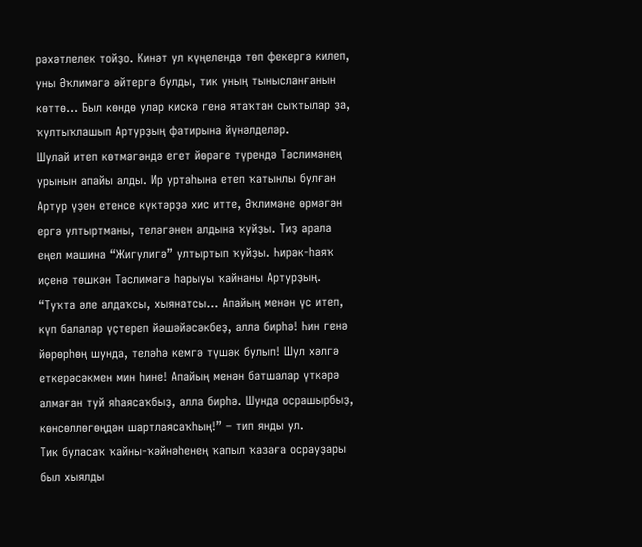рәхәтлелек тойҙо. Кинәт ул күңелендә төп фекергә килеп, уны Әҡлимәгә әйтергә булды, тик уның тынысланғанын көттө... Был көндө улар кискә генә ятаҡтан сыҡтылар ҙа, ҡултыҡлашып Артурҙың фатирына йүнәлделәр.
Шулай итеп көтмәгәндә егет йөрәге түрендә Тәслимәнең урынын апайы алды. Ир уртаһына етеп ҡатынлы булған Артур үҙен етенсе күктәрҙә хис итте, Әҡлимәне өрмәгән ергә ултыртманы, теләгәнен алдына ҡуйҙы. Тиҙ арала еңел машина “Жигулигә” ултыртып ҡуйҙы. Һирәк-һаяҡ иҫенә төшкән Тәслимәгә һарыуы ҡайнаны Артурҙың. “Туҡта әле алдаҡсы, хыянатсы... Апайың менән үс итеп, күп балалар үҫтереп йәшәйәсәкбеҙ, алла бирһә! Һин генә йөрөрһөң шунда, теләһә кемгә түшәк булып! Шул хәлгә еткерәсәкмен мин һине! Апайың менән батшалар үткәрә алмаған туй яһаясаҡбыҙ, алла бирһә. Шунда осрашырбыҙ, көнсөллөгөңдән шартлаясаҡһың!” – тип янды ул.
Тик буласаҡ ҡайны-ҡәйнәһенең ҡапыл ҡазаға осрауҙары был хыялды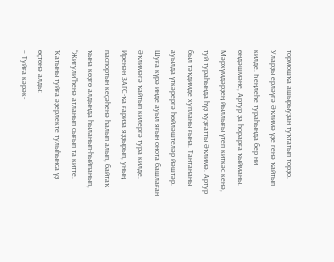тормошҡа ашырыуҙан туҡтатып торҙо. Уларҙы ерләүгә Әҡлимә үҙе генә ҡайтып килде. Һеңлеһе тураһында бер ни өндәшмәне, Артур ҙа һорарға ҡыйманы.
Мәрхүмдәрҙең йыллығы үтеп киткәс кенә, туй тураһында һүҙ ҡуҙғатты Әҡлимә. Артур был тәҡдимде хупланы ғына. Тантананы ауылда үткәрергә һөйләштеләр йәштәр. Шуға күрә инде ауыл яғын онота башлаған Әҡлимәгә ҡайтып килергә тура килде. Иренән ЗАГС-ҡа ғариза яҙҙырып, уның паспортын кеҫәһенә һалып алып, байтаҡ ҡына көҙгө алдында һыланып-һыйпанып, “Жигули”һенә атланып сығып та китте. Ҡатыны туйға әҙерлекте тулыһынса үҙ өҫтөнә алды:
– Туйға кәрәк-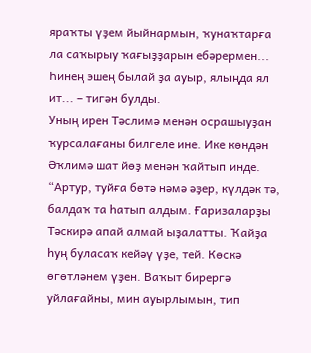яраҡты үҙем йыйнармын, ҡунаҡтарға ла саҡырыу ҡағыҙҙарын ебәрермен... Һинең эшең былай ҙа ауыр, ялыңда ял ит... – тигән булды.
Уның ирен Тәслимә менән осрашыуҙан ҡурсалағаны билгеле ине. Ике көндән Әҡлимә шат йөҙ менән ҡайтып инде. “Артур, туйға бөтә нәмә әҙер, күлдәк тә, балдаҡ та һатып алдым. Ғаризаларҙы Тәскирә апай алмай ыҙалатты. Ҡайҙа һуң буласаҡ кейәү үҙе, тей. Көскә өгөтләнем үҙен. Ваҡыт бирергә уйлағайны, мин ауырлымын, тип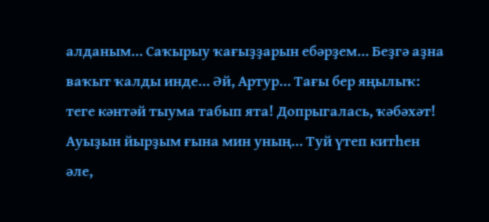алданым... Саҡырыу ҡағыҙҙарын ебәрҙем... Беҙгә аҙна ваҡыт ҡалды инде... Әй, Артур... Тағы бер яңылыҡ: теге кәнтәй тыума табып ята! Допрыгалась, ҡәбәхәт! Ауыҙын йырҙым ғына мин уның... Туй үтеп китһен әле,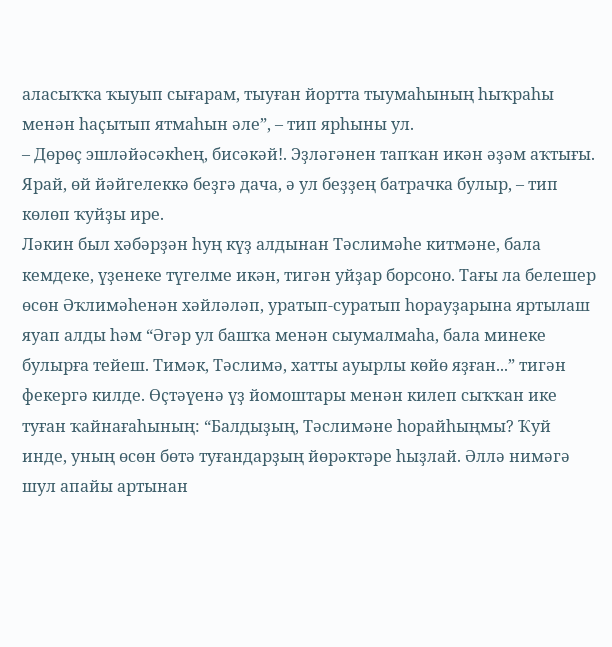аласыҡҡа ҡыуып сығарам, тыуған йортта тыумаһының һыҡраһы менән һаҫытып ятмаһын әле”, – тип ярһыны ул.
– Дөрөҫ эшләйәсәкһең, бисәкәй!. Эҙләгәнен тапҡан икән әҙәм аҡтығы. Ярай, өй йәйгелеккә беҙгә дача, ә ул беҙҙең батрачка булыр, – тип көлөп ҡуйҙы ире.
Ләкин был хәбәрҙән һуң күҙ алдынан Тәслимәһе китмәне, бала кемдеке, үҙенеке түгелме икән, тигән уйҙар борсоно. Тағы ла белешер өсөн Әҡлимәһенән хәйләләп, уратып-суратып һорауҙарына яртылаш яуап алды һәм “Әгәр ул башҡа менән сыумалмаһа, бала минеке булырға тейеш. Тимәк, Тәслимә, хатты ауырлы көйө яҙған...” тигән фекергә килде. Өҫтәүенә үҙ йомоштары менән килеп сыҡҡан ике туған ҡайнағаһының: “Балдыҙың, Тәслимәне һорайһыңмы? Ҡуй инде, уның өсөн бөтә туғандарҙың йөрәктәре һыҙлай. Әллә нимәгә шул апайы артынан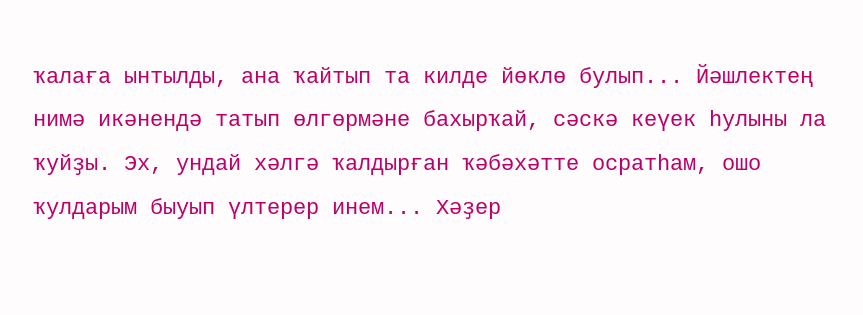ҡалаға ынтылды, ана ҡайтып та килде йөклө булып... Йәшлектең нимә икәнендә татып өлгөрмәне бахырҡай, сәскә кеүек һулыны ла ҡуйҙы. Эх, ундай хәлгә ҡалдырған ҡәбәхәтте осратһам, ошо ҡулдарым быуып үлтерер инем... Хәҙер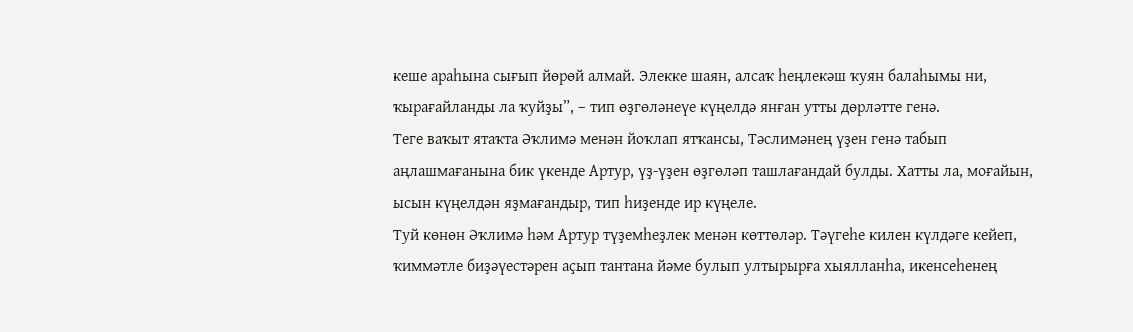кеше араһына сығып йөрөй алмай. Элекке шаян, алсаҡ һеңлекәш ҡуян балаһымы ни, ҡырағайланды ла ҡуйҙы”, – тип өҙгөләнеүе күңелдә янған утты дөрләтте генә.
Теге ваҡыт ятаҡта Әҡлимә менән йоҡлап ятҡансы, Тәслимәнең үҙен генә табып аңлашмағанына бик үкенде Артур, үҙ-үҙен өҙгөләп ташлағандай булды. Хатты ла, моғайын, ысын күңелдән яҙмағандыр, тип һиҙенде ир күңеле.
Туй көнөн Әҡлимә һәм Артур түҙемһеҙлек менән көттөләр. Тәүгеһе килен күлдәге кейеп, ҡиммәтле биҙәүестәрен аҫып тантана йәме булып ултырырға хыялланһа, икенсеһенең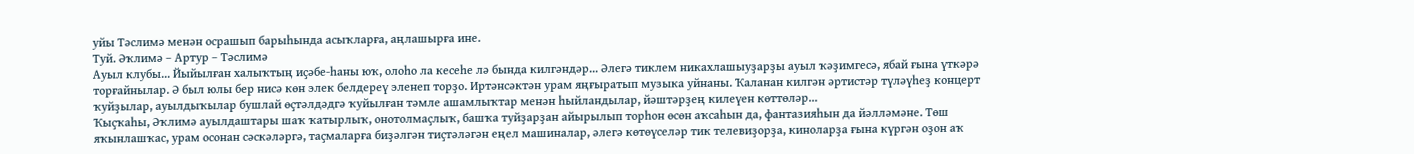уйы Тәслимә менән осрашып барыһында асыҡларға, аңлашырға ине.
Туй. Әҡлимә – Артур – Тәслимә
Ауыл клубы... Йыйылған халыҡтың иҫәбе-һаны юҡ, олоһо ла кесеһе лә бында килгәндәр... Әлегә тиклем никахлашыуҙарҙы ауыл ҡәҙимгесә, ябай ғына үткәрә торғайнылар. Ә был юлы бер нисә көн элек белдереү эленеп торҙо. Иртәнсәктән урам яңғыратып музыка уйнаны. Ҡаланан килгән әртистәр түләүһеҙ концерт ҡуйҙылар, ауылдыҡылар бушлай өҫтәлдәдгә ҡуйылған тәмле ашамлыҡтар менән һыйландылар, йәштәрҙең килеүен көттөләр...
Ҡыҫҡаһы, Әҡлимә ауылдаштары шаҡ ҡатырлыҡ, онотолмаҫлыҡ, башҡа туйҙарҙан айырылып торһон өсөн аҡсаһын да, фантазияһын да йәлләмәне. Төш яҡынлашҡас, урам осонан сәскәләргә, таҫмаларға биҙәлгән тиҫтәләгән еңел машиналар, әлегә көтөүселәр тик телевиҙорҙа, киноларҙа ғына күргән оҙон аҡ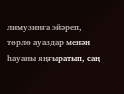лимузинға эйәреп, төрлө ауаздар менән һауаны яңғыратып, саң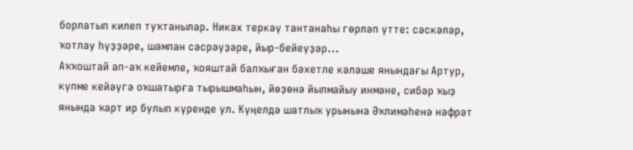борлатып килеп туҡтанылар. Никах теркәү тантанаһы гөрләп үтте: сәскәләр, ҡотлау һүҙҙәре, шампан сәсрәүҙәре, йыр-бейеүҙәр...
Аҡҡоштай ап-аҡ кейемле, ҡояштай балҡыған бәхетле кәләше янындағы Артур, күпме кейәүгә оҡшатырға тырышмаһын, йөҙөнә йылмайыу инмәне, сибәр ҡыҙ янында ҡарт ир булып күренде ул. Күңелдә шатлыҡ урынына Әҡлимәһенә нәфрәт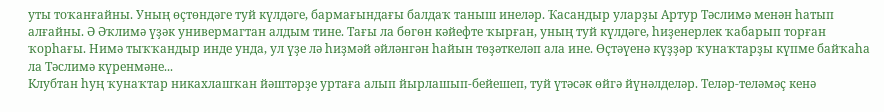уты тоҡанғайны. Уның өҫтөндәге туй күлдәге, бармағындағы балдаҡ таныш инеләр. Ҡасандыр уларҙы Артур Тәслимә менән һатып алғайны. Ә Әҡлимә үҙәк универмагтан алдым тине. Тағы ла бөгөн кәйефте ҡырған, уның туй күлдәге, һиҙенерлек ҡабарып торған ҡорһағы. Нимә тыҡҡандыр инде унда, ул үҙе лә һиҙмәй әйләнгән һайын төҙәткеләп ала ине. Өҫтәүенә күҙҙәр ҡунаҡтарҙы күпме байҡаһа ла Тәслимә күренмәне...
Клубтан һуң ҡунаҡтар никахлашҡан йәштәрҙе уртаға алып йырлашып-бейешеп, туй үтәсәк өйгә йүнәлделәр. Теләр-теләмәҫ кенә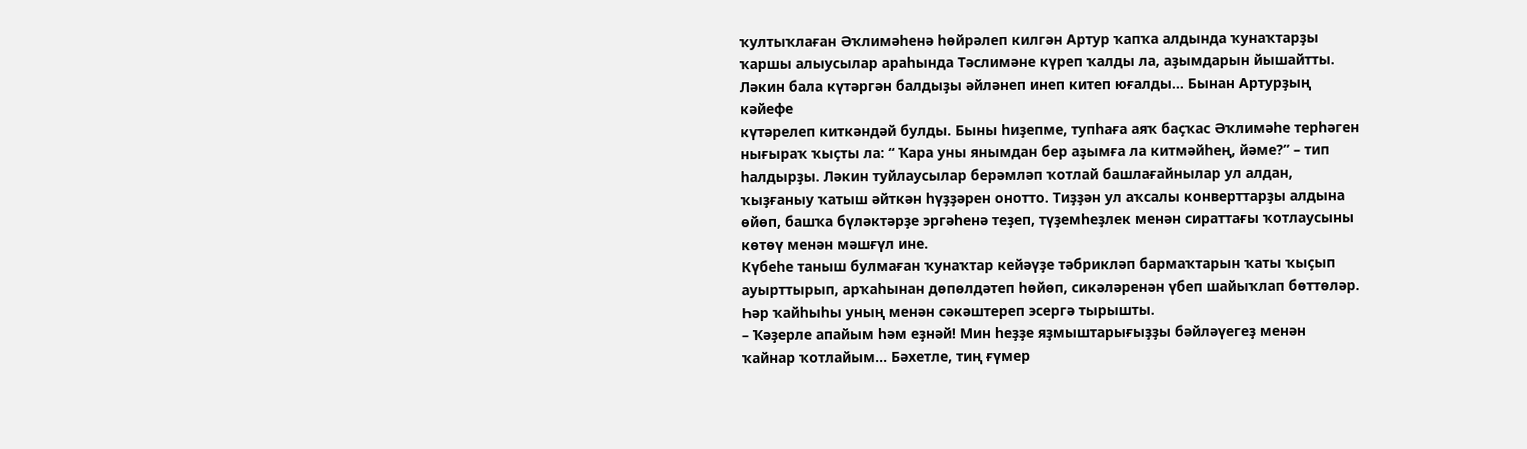ҡултыҡлаған Әҡлимәһенә һөйрәлеп килгән Артур ҡапҡа алдында ҡунаҡтарҙы ҡаршы алыусылар араһында Тәслимәне күреп ҡалды ла, аҙымдарын йышайтты. Ләкин бала күтәргән балдыҙы әйләнеп инеп китеп юғалды... Бынан Артурҙың кәйефе
күтәрелеп киткәндәй булды. Быны һиҙепме, тупһаға аяҡ баҫҡас Әҡлимәһе терһәген нығыраҡ ҡыҫты ла: “ Ҡара уны янымдан бер аҙымға ла китмәйһең, йәме?” – тип һалдырҙы. Ләкин туйлаусылар берәмләп ҡотлай башлағайнылар ул алдан, ҡыҙғаныу ҡатыш әйткән һүҙҙәрен онотто. Тиҙҙән ул аҡсалы конверттарҙы алдына өйөп, башҡа бүләктәрҙе эргәһенә теҙеп, түҙемһеҙлек менән сираттағы ҡотлаусыны көтөү менән мәшғүл ине.
Күбеһе таныш булмаған ҡунаҡтар кейәүҙе тәбрикләп бармаҡтарын ҡаты ҡыҫып ауырттырып, арҡаһынан дөпөлдәтеп һөйөп, сикәләренән үбеп шайыҡлап бөттөләр. Һәр ҡайһыһы уның менән сәкәштереп эсергә тырышты.
– Ҡәҙерле апайым һәм еҙнәй! Мин һеҙҙе яҙмыштарығыҙҙы бәйләүегеҙ менән ҡайнар ҡотлайым... Бәхетле, тиң ғүмер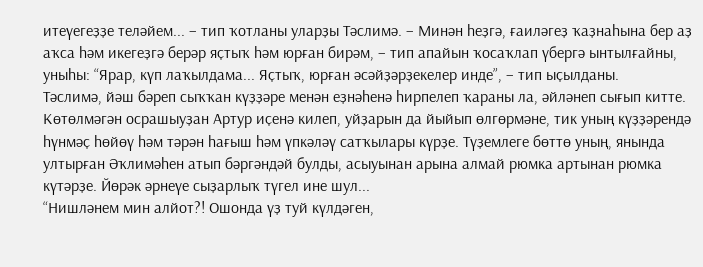итеүегеҙҙе теләйем... – тип ҡотланы уларҙы Тәслимә. – Минән һеҙгә, ғаиләгеҙ ҡаҙнаһына бер аҙ аҡса һәм икегеҙгә берәр яҫтыҡ һәм юрған бирәм, – тип апайын ҡосаҡлап үбергә ынтылғайны, уныһы: “Ярар, күп лаҡылдама... Яҫтыҡ, юрған әсәйҙәрҙекелер инде”, – тип ыҫылданы.
Тәслимә, йәш бәреп сыҡҡан күҙҙәре менән еҙнәһенә һирпелеп ҡараны ла, әйләнеп сығып китте. Көтөлмәгән осрашыуҙан Артур иҫенә килеп, уйҙарын да йыйып өлгөрмәне, тик уның күҙҙәрендә һүнмәҫ һөйөү һәм тәрән һағыш һәм үпкәләү сатҡылары күрҙе. Түҙемлеге бөттө уның, янында ултырған Әҡлимәһен атып бәргәндәй булды, асыуынан арына алмай рюмка артынан рюмка күтәрҙе. Йөрәк әрнеүе сыҙарлыҡ түгел ине шул...
“Нишләнем мин алйот?! Ошонда үҙ туй күлдәген,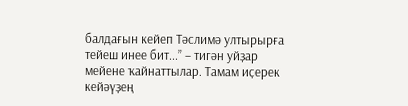балдағын кейеп Тәслимә ултырырға тейеш инее бит...” – тигән уйҙар мейене ҡайнаттылар. Тамам иҫерек кейәүҙең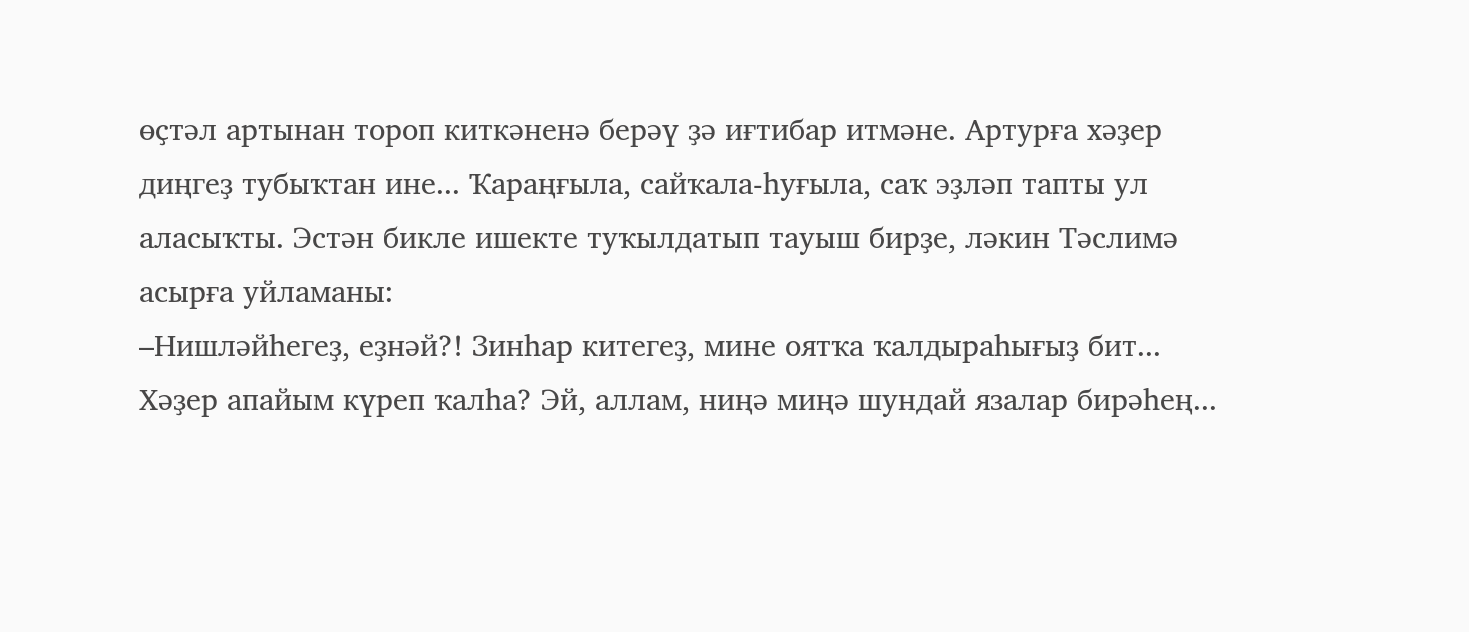өҫтәл артынан тороп киткәненә берәү ҙә иғтибар итмәне. Артурға хәҙер диңгеҙ тубыҡтан ине... Ҡараңғыла, сайҡала-һуғыла, саҡ эҙләп тапты ул аласыҡты. Эстән бикле ишекте туҡылдатып тауыш бирҙе, ләкин Тәслимә асырға уйламаны:
–Нишләйһегеҙ, еҙнәй?! Зинһар китегеҙ, мине оятҡа ҡалдыраһығыҙ бит... Хәҙер апайым күреп ҡалһа? Эй, аллам, ниңә миңә шундай язалар бирәһең...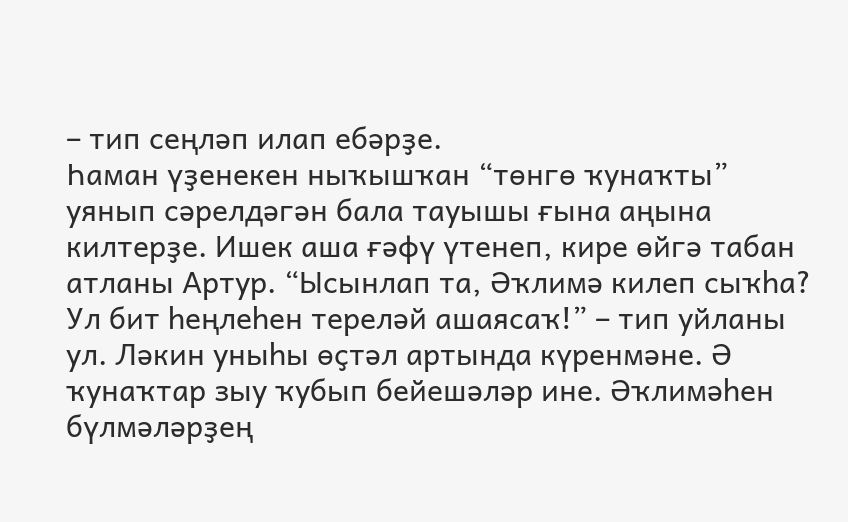– тип сеңләп илап ебәрҙе.
Һаман үҙенекен ныҡышҡан “төнгө ҡунаҡты” уянып сәрелдәгән бала тауышы ғына аңына килтерҙе. Ишек аша ғәфү үтенеп, кире өйгә табан атланы Артур. “Ысынлап та, Әҡлимә килеп сыҡһа? Ул бит һеңлеһен тереләй ашаясаҡ!” – тип уйланы ул. Ләкин уныһы өҫтәл артында күренмәне. Ә ҡунаҡтар зыу ҡубып бейешәләр ине. Әҡлимәһен бүлмәләрҙең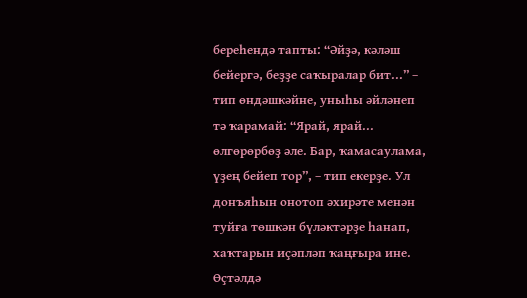береһендә тапты: “Әйҙә, кәләш бейергә, беҙҙе саҡыралар бит...” – тип өндәшкәйне, уныһы әйләнеп тә ҡарамай: “Ярай, ярай... өлгөрөрбөҙ әле. Бар, ҡамасаулама, үҙең бейеп тор”, – тип екерҙе. Ул донъяһын онотоп әхирәте менән туйға төшкән бүләктәрҙе һанап, хаҡтарын иҫәпләп ҡаңғыра ине. Өҫтәлдә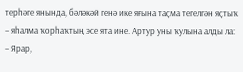терһәге янында, бәләкәй генә ике яғына таҫма тегелгән яҫтыҡ – яһалма ҡорһаҡтың эсе ята ине. Артур уны ҡулына алды ла:
– Ярар,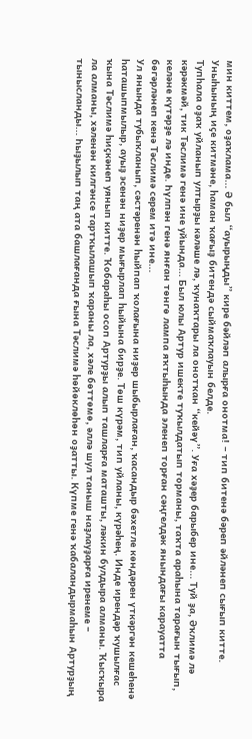мин киттем, оҙаҡлама... Ә был “ауырыңды” кире бәйләп алырға онотма! – тип битенә бәреп әйләнеп сығып китте. Уныһының иҫе китмәне, һаман ҡағыҙ битендә сыймаҡлауын белде.
Тупһала оҙаҡ уйланып ултырҙы кәләше лә, ҡунаҡтары ла онотҡан “кейәү”. Уға хәҙер барыбер ине... Туй ҙа, Әҡлимә лә кәрәкмәй, тик Тәслимә генә ине уйында... Был юлы Артур ишекте туҡылдатып торманы, таҡта араһына тарағын тығып, келәне күтәрҙе лә инде. Һүлпән генә янған төнгө лампа яҡтыһында эленеп торған сәңгелдәк янындағы карауатта бөгәрләнеп кенә Тәслимә серем итә ине...
Ул янында тубыҡланып, сәстәренән һыйпап ҡолағына ниҙер шыбырлаған, ҡасандыр бәхетле көндәрен үткәргән кешеһенә һаташыпмылыр, ауыҙ эсенән ниҙер мығырлап һыйына бирҙе. Төш күрәм, тип уйланы, күрәһең. Инде ирендәр ҡушылғас ҡына Тәслимә һиҫкәнеп уянып китте. Ҡобараһы осоп Артурҙы алып ташларға маташты, ләкин булдыра алманы. Ҡысҡыра ла алманы, хәленән килгәнсе тартҡылашып ҡараны ла, хәле бөттөмө, әллә шул таныш наҙлауҙарға иренеме – тынысланды... Һыҙылып таң ата башлағанда ғына Тәслимә һөйөклөһөн оҙатты. Күпме генә ҡабаландырмаһын Артурҙың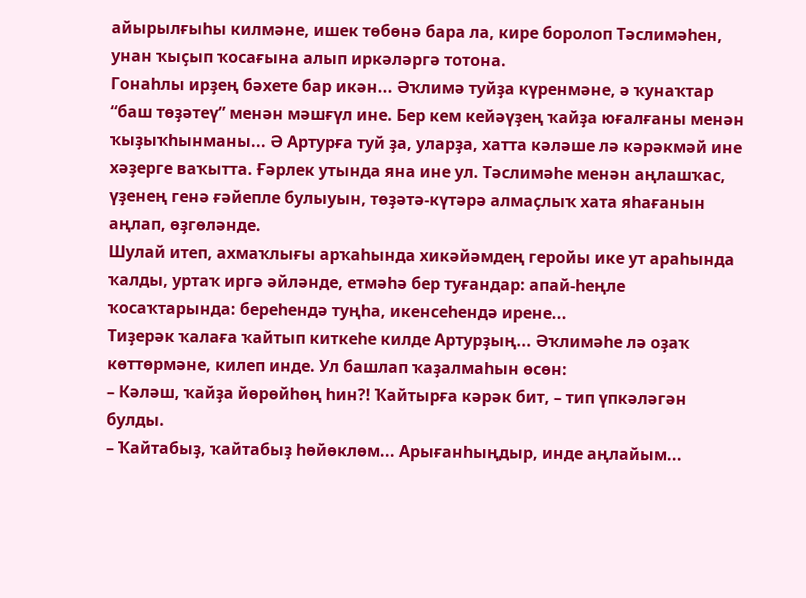айырылғыһы килмәне, ишек төбөнә бара ла, кире боролоп Тәслимәһен, унан ҡыҫып ҡосағына алып иркәләргә тотона.
Гонаһлы ирҙең бәхете бар икән... Әҡлимә туйҙа күренмәне, ә ҡунаҡтар “баш төҙәтеү” менән мәшғүл ине. Бер кем кейәүҙең ҡайҙа юғалғаны менән ҡыҙыҡһынманы... Ә Артурға туй ҙа, уларҙа, хатта кәләше лә кәрәкмәй ине хәҙерге ваҡытта. Ғәрлек утында яна ине ул. Тәслимәһе менән аңлашҡас, үҙенең генә ғәйепле булыуын, төҙәтә-күтәрә алмаҫлыҡ хата яһағанын аңлап, өҙгөләнде.
Шулай итеп, ахмаҡлығы арҡаһында хикәйәмдең геройы ике ут араһында ҡалды, уртаҡ иргә әйләнде, етмәһә бер туғандар: апай-һеңле ҡосаҡтарында: береһендә туңһа, икенсеһендә ирене...
Тиҙерәк ҡалаға ҡайтып киткеһе килде Артурҙың... Әҡлимәһе лә оҙаҡ көттөрмәне, килеп инде. Ул башлап ҡаҙалмаһын өсөн:
– Кәләш, ҡайҙа йөрөйһөң һин?! Ҡайтырға кәрәк бит, – тип үпкәләгән булды.
– Ҡайтабыҙ, ҡайтабыҙ һөйөклөм... Арығанһыңдыр, инде аңлайым...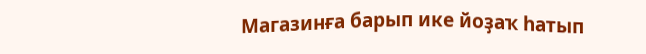Магазинға барып ике йоҙаҡ һатып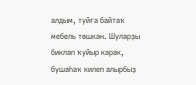алдым, туйға байтаҡ мебель төшкән. Шуларҙы бикләп ҡуйыр кәрәк, бушаһаҡ килеп алырбыҙ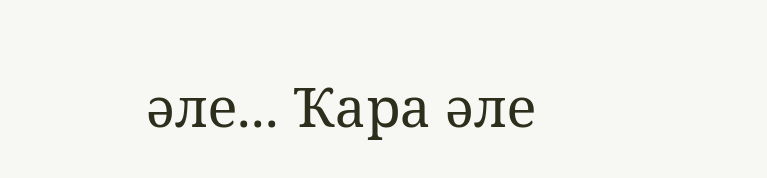әле... Ҡара әле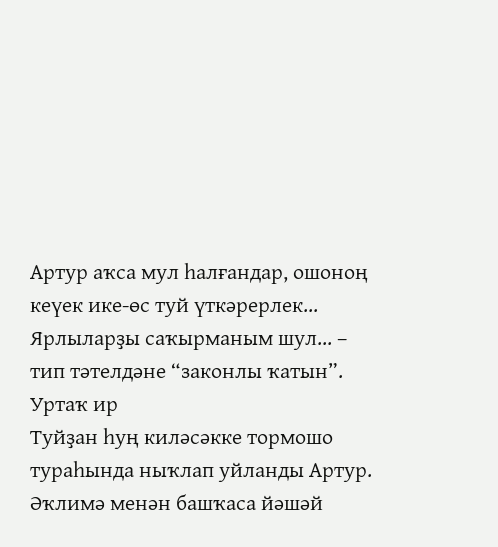Артур аҡса мул һалғандар, ошоноң кеүек ике-өс туй үткәрерлек... Ярлыларҙы саҡырманым шул... – тип тәтелдәне “законлы ҡатын”.
Уртаҡ ир
Туйҙан һуң киләсәкке тормошо тураһында ныҡлап уйланды Артур. Әҡлимә менән башҡаса йәшәй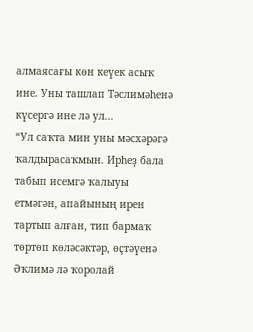алмаясағы көн кеүек асыҡ ине. Уны ташлап Тәслимәһенә күсергә ине лә ул...
“Ул саҡта мин уны мәсхәрәгә ҡалдырасаҡмын. Ирһеҙ бала табып исемгә ҡалыуы етмәгән, апайының ирен тартып алған, тип бармаҡ төртөп көләсәктәр, өҫтәүенә Әҡлимә лә ҡоролай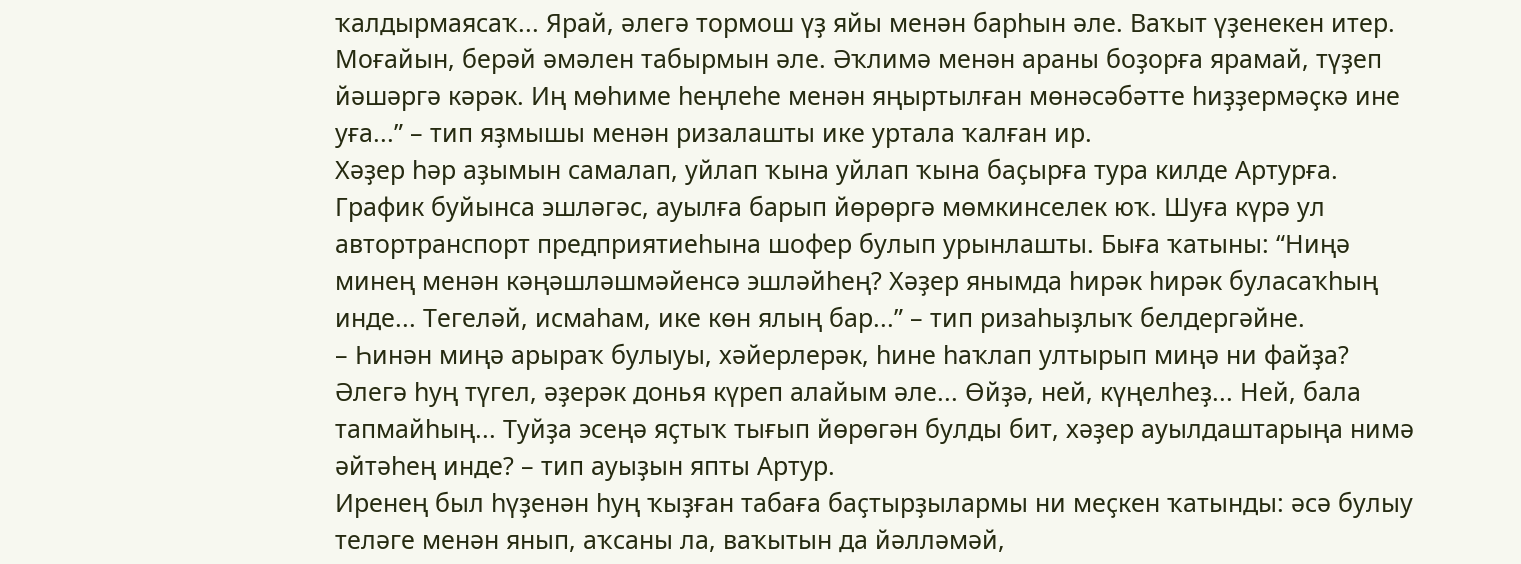ҡалдырмаясаҡ... Ярай, әлегә тормош үҙ яйы менән барһын әле. Ваҡыт үҙенекен итер. Моғайын, берәй әмәлен табырмын әле. Әҡлимә менән араны боҙорға ярамай, түҙеп йәшәргә кәрәк. Иң мөһиме һеңлеһе менән яңыртылған мөнәсәбәтте һиҙҙермәҫкә ине уға...” – тип яҙмышы менән ризалашты ике уртала ҡалған ир.
Хәҙер һәр аҙымын самалап, уйлап ҡына уйлап ҡына баҫырға тура килде Артурға. График буйынса эшләгәс, ауылға барып йөрөргә мөмкинселек юҡ. Шуға күрә ул автортранспорт предприятиеһына шофер булып урынлашты. Быға ҡатыны: “Ниңә минең менән кәңәшләшмәйенсә эшләйһең? Хәҙер янымда һирәк һирәк буласаҡһың инде... Тегеләй, исмаһам, ике көн ялың бар...” – тип ризаһыҙлыҡ белдергәйне.
– Һинән миңә арыраҡ булыуы, хәйерлерәк, һине һаҡлап ултырып миңә ни файҙа? Әлегә һуң түгел, әҙерәк донья күреп алайым әле... Өйҙә, ней, күңелһеҙ... Ней, бала тапмайһың... Туйҙа эсеңә яҫтыҡ тығып йөрөгән булды бит, хәҙер ауылдаштарыңа нимә әйтәһең инде? – тип ауыҙын япты Артур.
Иренең был һүҙенән һуң ҡыҙған табаға баҫтырҙылармы ни меҫкен ҡатынды: әсә булыу теләге менән янып, аҡсаны ла, ваҡытын да йәлләмәй,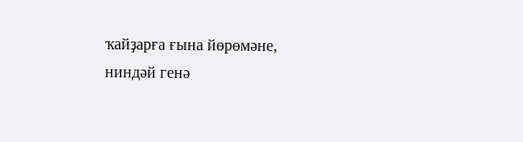ҡайҙарға ғына йөрөмәне, ниндәй генә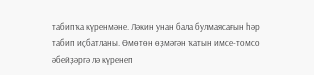табипҡа күренмәне. Ләкин унан бала булмаясағын һәр табип иҫбатланы. Өмөтөн өҙмәгән ҡатын имсе-томсо әбейҙәргә лә күренеп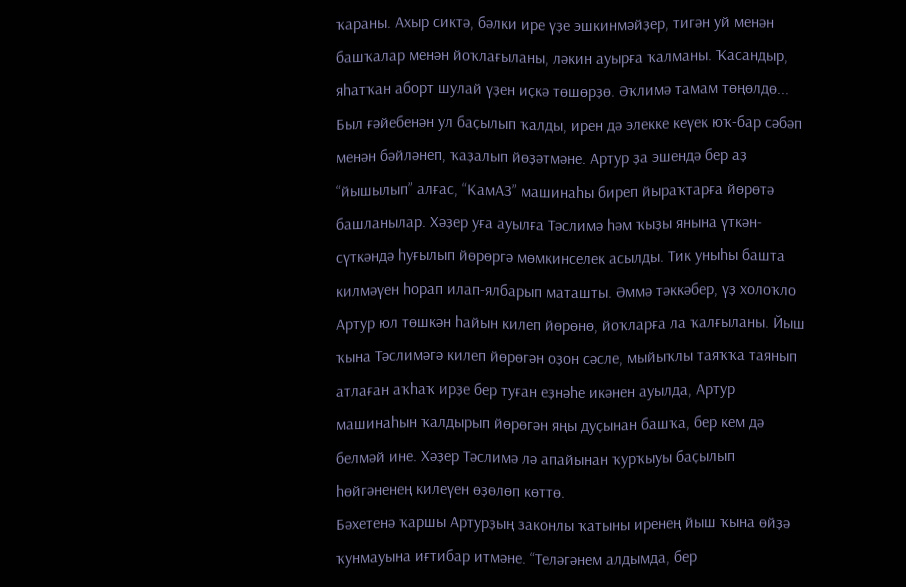ҡараны. Ахыр сиктә, бәлки ире үҙе эшкинмәйҙер, тигән уй менән башҡалар менән йоҡлағыланы, ләкин ауырға ҡалманы. Ҡасандыр, яһатҡан аборт шулай үҙен иҫкә төшөрҙө. Әҡлимә тамам төңөлдө...
Был ғәйебенән ул баҫылып ҡалды, ирен дә элекке кеүек юҡ-бар сәбәп менән бәйләнеп, ҡаҙалып йөҙәтмәне. Артур ҙа эшендә бер аҙ “йышылып” алғас, “КамАЗ” машинаһы биреп йыраҡтарға йөрөтә башланылар. Хәҙер уға ауылға Тәслимә һәм ҡыҙы янына үткән-сүткәндә һуғылып йөрөргә мөмкинселек асылды. Тик уныһы башта килмәүен һорап илап-ялбарып маташты. Әммә тәккәбер, үҙ холоҡло Артур юл төшкән һайын килеп йөрөнө, йоҡларға ла ҡалғыланы. Йыш ҡына Тәслимәгә килеп йөрөгән оҙон сәсле, мыйыҡлы таяҡҡа таянып атлаған аҡһаҡ ирҙе бер туған еҙнәһе икәнен ауылда, Артур машинаһын ҡалдырып йөрөгән яңы дуҫынан башҡа, бер кем дә белмәй ине. Хәҙер Тәслимә лә апайынан ҡурҡыуы баҫылып һөйгәненең килеүен өҙөлөп көттө.
Бәхетенә ҡаршы Артурҙың законлы ҡатыны иренең йыш ҡына өйҙә ҡунмауына иғтибар итмәне. “Теләгәнем алдымда, бер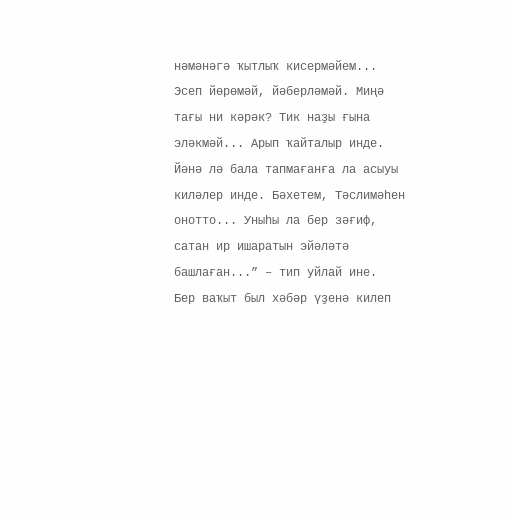нәмәнәгә ҡытлыҡ кисермәйем... Эсеп йөрөмәй, йәберләмәй. Миңә тағы ни кәрәк? Тик наҙы ғына эләкмәй... Арып ҡайталыр инде. Йәнә лә бала тапмағанға ла асыуы киләлер инде. Бәхетем, Тәслимәһен онотто... Уныһы ла бер зәғиф, сатан ир ишаратын эйәләтә башлаған...” – тип уйлай ине.
Бер ваҡыт был хәбәр үҙенә килеп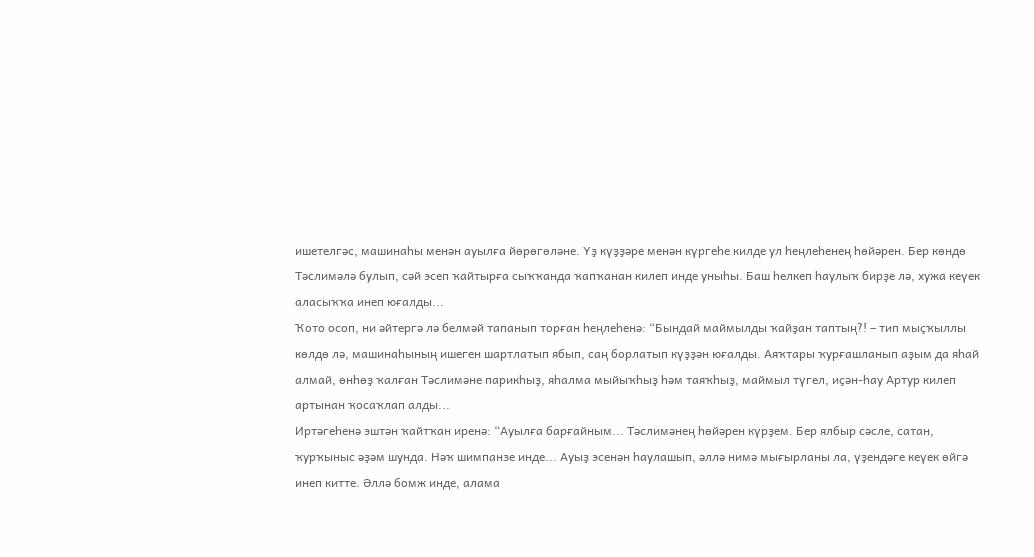ишетелгәс, машинаһы менән ауылға йөрөгөләне. Үҙ күҙҙәре менән күргеһе килде ул һеңлеһенең һөйәрен. Бер көндө Тәслимәлә булып, сәй эсеп ҡайтырға сыҡҡанда ҡапҡанан килеп инде уныһы. Баш һелкеп һаулыҡ бирҙе лә, хужа кеүек аласыҡҡа инеп юғалды...
Ҡото осоп, ни әйтергә лә белмәй тапанып торған һеңлеһенә: “Бындай маймылды ҡайҙан таптың?! – тип мыҫҡыллы көлдө лә, машинаһының ишеген шартлатып ябып, саң борлатып күҙҙән юғалды. Аяҡтары ҡурғашланып аҙым да яһай алмай, өнһөҙ ҡалған Тәслимәне парикһыҙ, яһалма мыйыҡһыҙ һәм таяҡһыҙ, маймыл түгел, иҫән-һау Артур килеп артынан ҡосаҡлап алды...
Иртәгеһенә эштән ҡайтҡан иренә: “Ауылға барғайным... Тәслимәнең һөйәрен күрҙем. Бер ялбыр сәсле, сатан, ҡурҡыныс әҙәм шунда. Нәҡ шимпанзе инде... Ауыҙ эсенән һаулашып, әллә нимә мығырланы ла, үҙендәге кеүек өйгә инеп китте. Әллә бомж инде, алама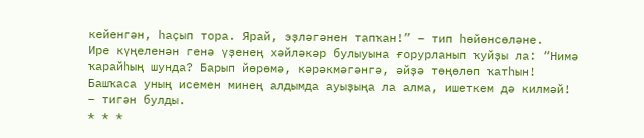кейенгән, һаҫып тора. Ярай, эҙләгәнен тапҡан!” – тип һөйөнсөләне.
Ире күңеленән генә үҙенең хәйләкәр булыуына ғорурланып ҡуйҙы ла: “Нимә ҡарайһың шунда? Барып йөрөмә, кәрәкмәгәнгә, әйҙә төңөлөп ҡатһын! Башҡаса уның исемен минең алдымда ауыҙыңа ла алма, ишеткем дә килмәй! – тигән булды.
* * *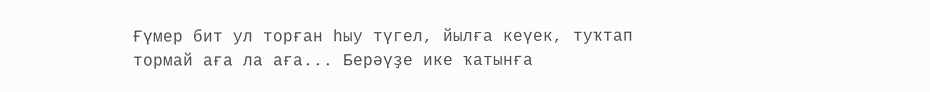Ғүмер бит ул торған һыу түгел, йылға кеүек, туҡтап тормай аға ла аға... Берәүҙе ике ҡатынға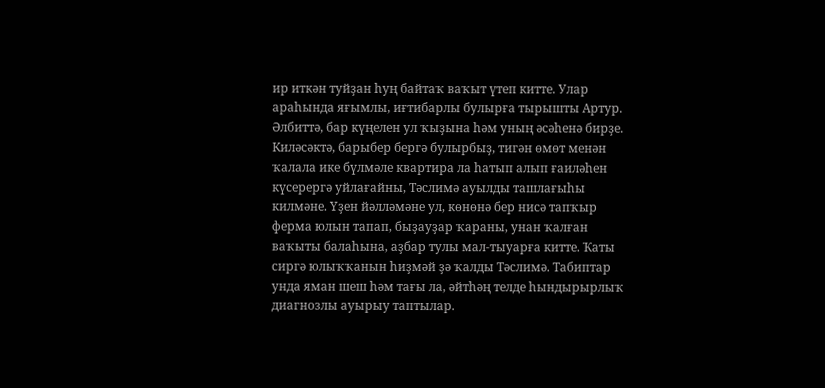ир иткән туйҙан һуң байтаҡ ваҡыт үтеп китте. Улар араһында яғымлы, иғтибарлы булырға тырышты Артур. Әлбиттә, бар күңелен ул ҡыҙына һәм уның әсәһенә бирҙе. Киләсәктә, барыбер бергә булырбыҙ, тигән өмөт менән ҡалала ике бүлмәле квартира ла һатып алып ғаиләһен күсерергә уйлағайны, Тәслимә ауылды ташлағыһы килмәне. Үҙен йәлләмәне ул, көнөнә бер нисә тапҡыр ферма юлын тапап, быҙауҙар ҡараны, унан ҡалған ваҡыты балаһына, аҙбар тулы мал-тыуарға китте. Ҡаты сиргә юлыҡҡанын һиҙмәй ҙә ҡалды Тәслимә. Табиптар унда яман шеш һәм тағы ла, әйтһәң телде һындырырлыҡ диагнозлы ауырыу таптылар.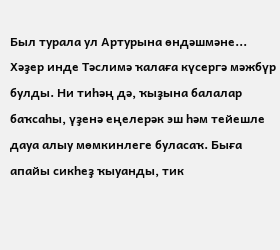Был турала ул Артурына өндәшмәне...
Хәҙер инде Тәслимә ҡалаға күсергә мәжбүр булды. Ни тиһәң дә, ҡыҙына балалар баҡсаһы, үҙенә еңелерәк эш һәм тейешле дауа алыу мөмкинлеге буласаҡ. Быға апайы сикһеҙ ҡыуанды, тик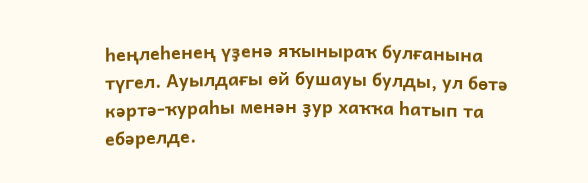һеңлеһенең үҙенә яҡыныраҡ булғанына түгел. Ауылдағы өй бушауы булды, ул бөтә кәртә-ҡураһы менән ҙур хаҡҡа һатып та ебәрелде.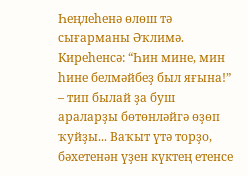Һеңлеһенә өлөш тә сығарманы Әҡлимә.
Киреһенсә: “Һин мине, мин һине белмәйбеҙ был яғына!” – тип былай ҙа буш араларҙы бөтөнләйгә өҙөп ҡуйҙы... Ваҡыт үтә торҙо, бәхетенән үҙен күктең етенсе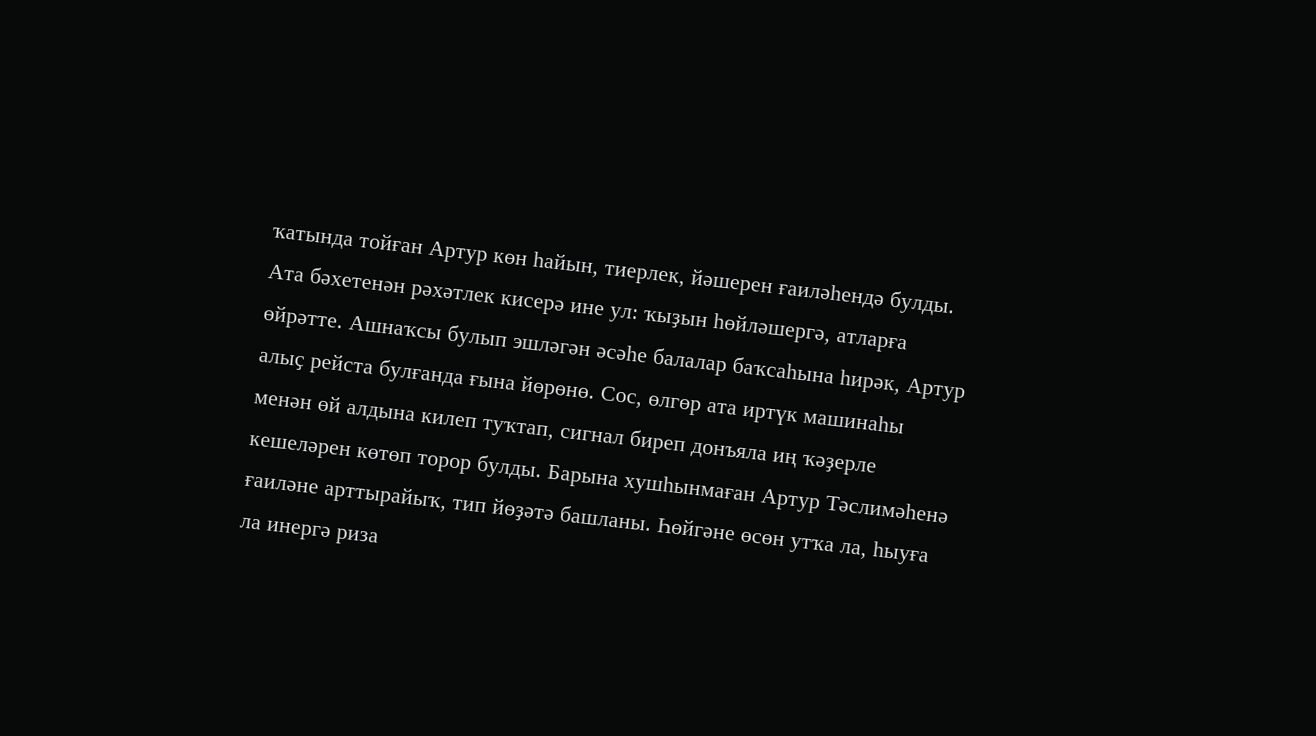ҡатында тойған Артур көн һайын, тиерлек, йәшерен ғаиләһендә булды. Ата бәхетенән рәхәтлек кисерә ине ул: ҡыҙын һөйләшергә, атларға өйрәтте. Ашнаҡсы булып эшләгән әсәһе балалар баҡсаһына һирәк, Артур алыҫ рейста булғанда ғына йөрөнө. Сос, өлгөр ата иртүк машинаһы менән өй алдына килеп туҡтап, сигнал биреп донъяла иң ҡәҙерле кешеләрен көтөп торор булды. Барына хушһынмаған Артур Тәслимәһенә ғаиләне арттырайыҡ, тип йөҙәтә башланы. Һөйгәне өсөн утҡа ла, һыуға ла инергә риза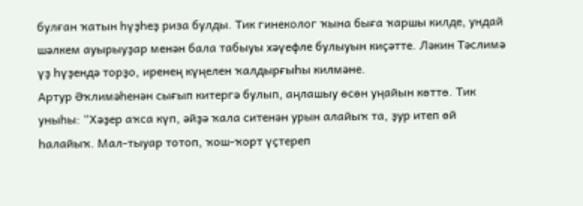булған ҡатын һүҙһеҙ риза булды. Тик гинеколог ҡына быға ҡаршы килде, ундай шәлкем ауырыуҙар менән бала табыуы хәүефле булыуын киҫәтте. Ләкин Тәслимә үҙ һүҙендә торҙо, иренең күңелен ҡалдырғыһы килмәне.
Артур Әҡлимәһенән сығып китергә булып, аңлашыу өсөн уңайын көттө. Тик уныһы: “Хәҙер аҡса күп, әйҙә ҡала ситенән урын алайыҡ та, ҙур итеп өй һалайыҡ. Мал-тыуар тотоп, ҡош-ҡорт үҫтереп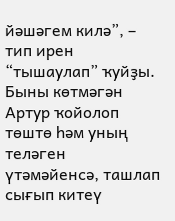йәшәгем килә”, – тип ирен “тышаулап” ҡуйҙы. Быны көтмәгән Артур ҡойолоп төштө һәм уның теләген үтәмәйенсә, ташлап сығып китеү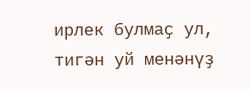ирлек булмаҫ ул, тигән уй менәнүҙ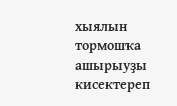хыялын тормошҡа ашырыуҙы кисектереп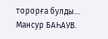торорға булды...
Мансур БАҺАУВ.